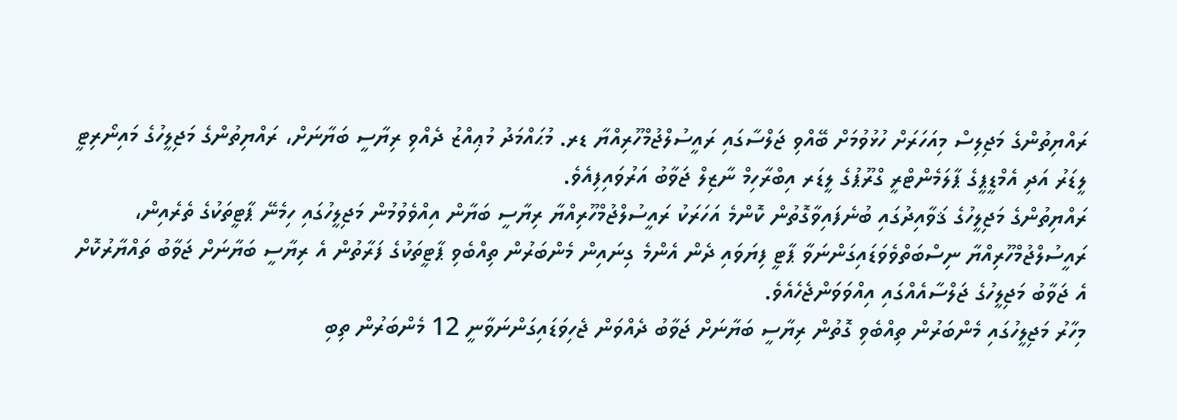ރައްޔިތުންގެ މަޖިލިސް މިއަހަރަށް ހުޅުވުމަށް ބޭއްވި ޖަލްސާގައި ރައީސުލްޖުމްހޫރިއްޔާ ޑރ. މުޙައްމަދު މުޢިއްޒު ދެއްވި ރިޔާސީ ބަޔާނަށް، ރައްޔިތުންގެ މަޖިލީހުގެ މައިނޯރިޓީ ލީޑަރު އަދި އެމްޑީޕީގެ ޕާލަމެންޓްރީ ގްރޫޕުގެ ލީޑަރ އިބްރާހިމް ނާޒިލް ޖަވާބު އަރުވައިފިއެވެ.
ރައްޔިތުންގެ މަޖިލީހުގެ ޤަވާއިދުގައި ބުނެފައިވާގޮތުން ކޮންމެ އަހަރަކު ރައީސުލްޖުމްހޫރިއްޔާ ރިޔާސީ ބަޔާން އިއްވެވުމުން މަޖިލީހުގައި ހިމެނޭ ޕާޓީތަކުގެ ތެރެއިން، ރައީސުލްޖުމްހޫރިއްޔާ ނިސްބަތްވެވަޑައިގަންނަވާ ޕާޓީ ފިޔަވައި ދެން އެންމެ ގިނައިން މެންބަރުން ތިއްބެވި ޕާޓީތަކުގެ ފަރާތުން އެ ރިޔާސީ ބަޔާނަށް ޖަވާބު ތައްޔާރުކޮށް އެ ޖަވާބު މަޖިލީހުގެ ޖަލްސާއެއްގައި އިއްވަވަންޖެހެއެވެ.
މިހާރު މަޖިލީހުގައި މެންބަރުން ތިއްބެވި ގޮތުން ރިޔާސީ ބަޔާނަށް ޖަވާބު ދެއްވަން ޖެހިވަޑައިގަންނަވާނީ 12 މެންބަރުން ތިބި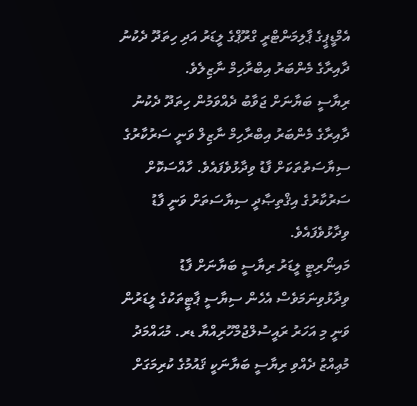އެމްޑީޕީގެ ޕާލިމަންޓްރީ ގްރޫޕްގެ ލީޑަރު އަދި ހިތަދޫ ދެކުނު ދާއިރާގެ މެންބަރު އިބްރާހިމް ނާޒިލެވެ.
ރިޔާސީ ބަޔާނަށް ޖަވާބު ދެއްވަމުން ހިތަދޫ ދެކުނު ދާއިރާގެ މެންބަރު އިބްރާހިމް ނާޒިލް ވަނީ ސަރުކާރުގެ ސިޔާސަތުތަކަށް ފާޑު ވިދާޅުވެފައެވެ. ހާއްސަކޮށް ސަރުކާރުގެ އިޤްތިޞާދީ ސިޔާސަތަށް ވަނީ ފާޑު ވިދާޅުވެފައެވެ.
މައިނޯރިޓީ ލީޑަރު ރިޔާސީ ބަޔާނަށް ފާޑު ވިދާޅުވިނަމަވެސް އެހެން ސިޔާސީ ޕާޓީތަކުގެ ލީޑަރުން ވަނީ މި އަހަރު ރައީސުލްޖުމްހޫރިއްޔާ ޑރ. މުޙައްމަދު މުޢިއްޒު ދެއްވި ރިޔާސީ ބަޔާނަކީ ޤައުމުގެ ކުރިމަގަށް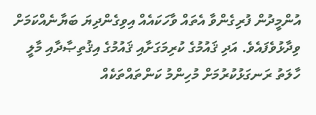އުންމީދުން ފުރިގެންވާ އެތައް ވާހަކައެއް އިވިގެންދިޔަ ބަޔާނެއްކަމަށް ވިދާޅުވެފައެވެ. އަދި ޤައުމުގެ ކުރިމަގަށާއި ޤައުމުގެ އިޤުތިޞާދާއި މާލީ ހާލަތު ރަނގަޅުކުރުމަށް މުހިންމު ކަންތައްތަކެއް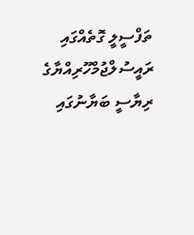ތަފްސީލީ ގޮތެއްގައި ރައީސުލްޖުމްހޫރިއްޔާގެ ރިޔާސީ ބަޔާނުގައި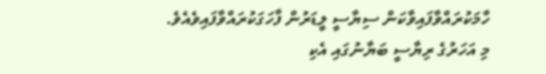ހާމަކުރައްވާފައިވާކަން ސިޔާސީ ލީޑަރުން ފާހަގަކުރައްވާފައިވެއެވެ.
މި އަހަރުގެ ރިޔާސީ ބަޔާނުގައި އެކި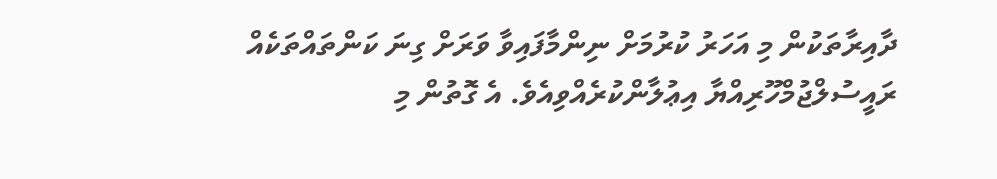ދާއިރާތަކުން މި އަހަރު ކުރުމަށް ނިންމާފައިވާ ވަރަށް ގިނަ ކަންތައްތަކެއް ރައީސުލްޖުމްހޫރިއްޔާ އިޢުލާންކުރެއްވިއެވެ. އެ ގޮތުން މި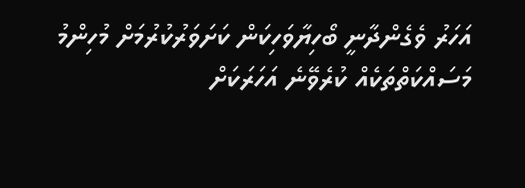އަހަރު ވެގެންދާނީ ބޯހިޔާވަހިކަން ކަށަވަރުކުރުމަށް މުހިންމު މަސައްކަތްތަކެއް ކުރެވޭނެ އަހަރަކަށް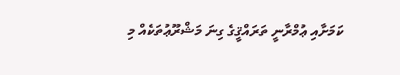ކަމަށާއި ޢުމްރާނީ ތަރައްޤީގެ ގިނަ މަޝްރޫޢުތަކެއް މި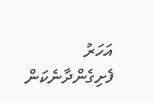އަހަރު ފެށިގެންދާނެކަން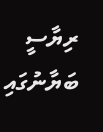ރިޔާސީ ބަޔާނުގައި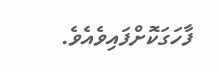ފާހަގަކޮށްފައިވެއެވެ.